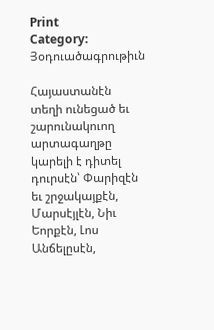Print
Category: Յօդուածագրութիւն

Հայաստանէն տեղի ունեցած եւ շարունակուող արտագաղթը կարելի է դիտել դուրսէն՝ Փարիզէն եւ շրջակայքէն, Մարսէյլէն, Նիւ Եորքէն, Լոս Անճելըսէն,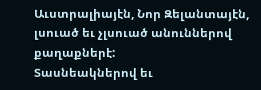Աւստրալիայէն, Նոր Զելանտայէն, լսուած եւ չլսուած անուններով քաղաքներէ:
Տասնեակներով եւ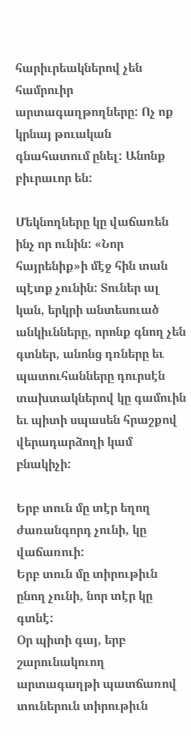հարիւրեակներով չեն համրուիր արտագաղթողները: Ոչ ոք կրնայ թուական գնահատում ընել: Անոնք բիւրաւոր են:

Մեկնողները կը վաճառեն ինչ որ ունին: «Նոր հայրենիք»ի մէջ հին տան պէտք չունին: Տուներ ալ կան, երկրի անտեսուած անկիւնները, որոնք գնող չեն գտներ, անոնց դռները եւ պատուհանները դուրսէն տախտակներով կը գամուին եւ պիտի սպասեն հրաշքով վերադարձողի կամ բնակիչի:

Երբ տուն մը տէր եղող ժառանգորդ չունի, կը վաճառուի:
Երբ տուն մը տիրութիւն ընող չունի, նոր տէր կը գտնէ:
Օր պիտի գայ, երբ շարունակուող արտագաղթի պատճառով տուներուն տիրութիւն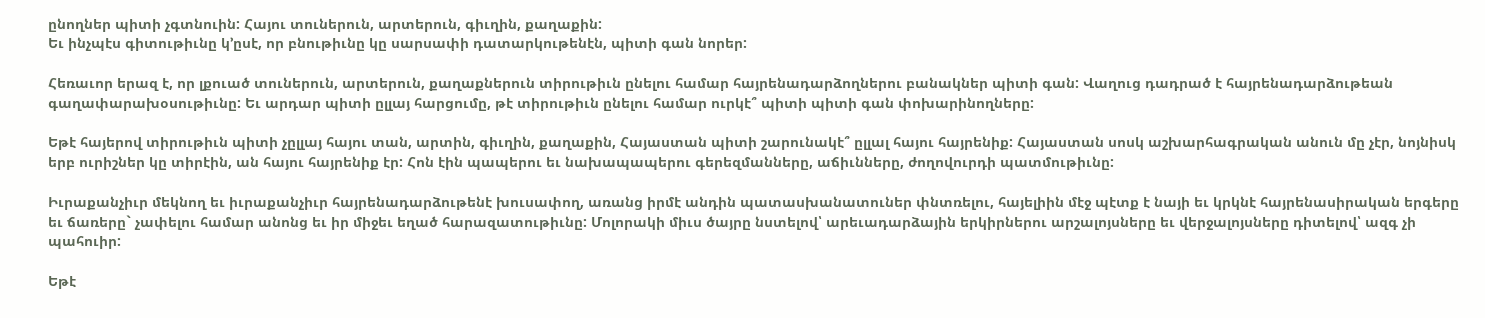ընողներ պիտի չգտնուին: Հայու տուներուն, արտերուն, գիւղին, քաղաքին:
Եւ ինչպէս գիտութիւնը կ’ըսէ, որ բնութիւնը կը սարսափի դատարկութենէն, պիտի գան նորեր:

Հեռաւոր երազ է, որ լքուած տուներուն, արտերուն, քաղաքներուն տիրութիւն ընելու համար հայրենադարձողներու բանակներ պիտի գան: Վաղուց դադրած է հայրենադարձութեան գաղափարախօսութիւնը: Եւ արդար պիտի ըլլայ հարցումը, թէ տիրութիւն ընելու համար ուրկէ՞ պիտի պիտի գան փոխարինողները:

Եթէ հայերով տիրութիւն պիտի չըլլայ հայու տան, արտին, գիւղին, քաղաքին, Հայաստան պիտի շարունակէ՞ ըլլալ հայու հայրենիք: Հայաստան սոսկ աշխարհագրական անուն մը չէր, նոյնիսկ երբ ուրիշներ կը տիրէին, ան հայու հայրենիք էր: Հոն էին պապերու եւ նախապապերու գերեզմանները, աճիւնները, ժողովուրդի պատմութիւնը:

Իւրաքանչիւր մեկնող եւ իւրաքանչիւր հայրենադարձութենէ խուսափող, առանց իրմէ անդին պատասխանատուներ փնտռելու, հայելիին մէջ պէտք է նայի եւ կրկնէ հայրենասիրական երգերը եւ ճառերը` չափելու համար անոնց եւ իր միջեւ եղած հարազատութիւնը: Մոլորակի միւս ծայրը նստելով՝ արեւադարձային երկիրներու արշալոյսները եւ վերջալոյսները դիտելով՝ ազգ չի պահուիր:

Եթէ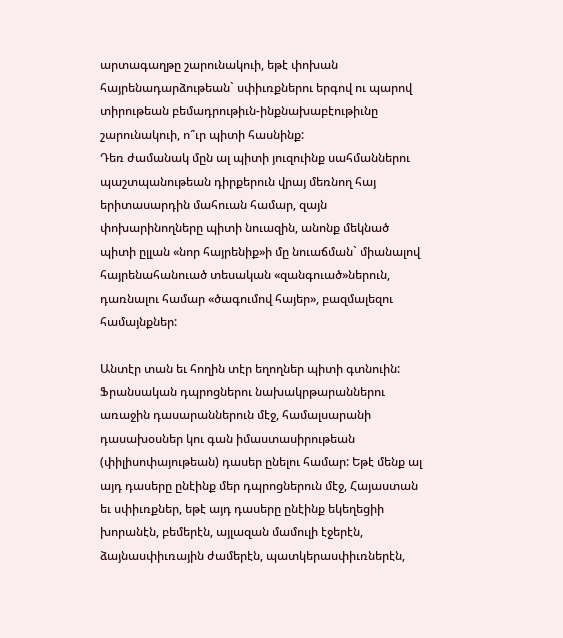արտագաղթը շարունակուի, եթէ փոխան հայրենադարձութեան` սփիւռքներու երգով ու պարով տիրութեան բեմադրութիւն-ինքնախաբէութիւնը շարունակուի, ո՞ւր պիտի հասնինք:
Դեռ ժամանակ մըն ալ պիտի յուզուինք սահմաններու պաշտպանութեան դիրքերուն վրայ մեռնող հայ երիտասարդին մահուան համար, զայն փոխարինողները պիտի նուազին, անոնք մեկնած պիտի ըլլան «նոր հայրենիք»ի մը նուաճման` միանալով հայրենահանուած տեսական «զանգուած»ներուն, դառնալու համար «ծագումով հայեր», բազմալեզու համայնքներ:

Անտէր տան եւ հողին տէր եղողներ պիտի գտնուին:
Ֆրանսական դպրոցներու նախակրթարաններու առաջին դասարաններուն մէջ, համալսարանի դասախօսներ կու գան իմաստասիրութեան (փիլիսոփայութեան) դասեր ընելու համար: Եթէ մենք ալ այդ դասերը ընէինք մեր դպրոցներուն մէջ, Հայաստան եւ սփիւռքներ, եթէ այդ դասերը ընէինք եկեղեցիի խորանէն, բեմերէն, այլազան մամուլի էջերէն, ձայնասփիւռային ժամերէն, պատկերասփիւռներէն,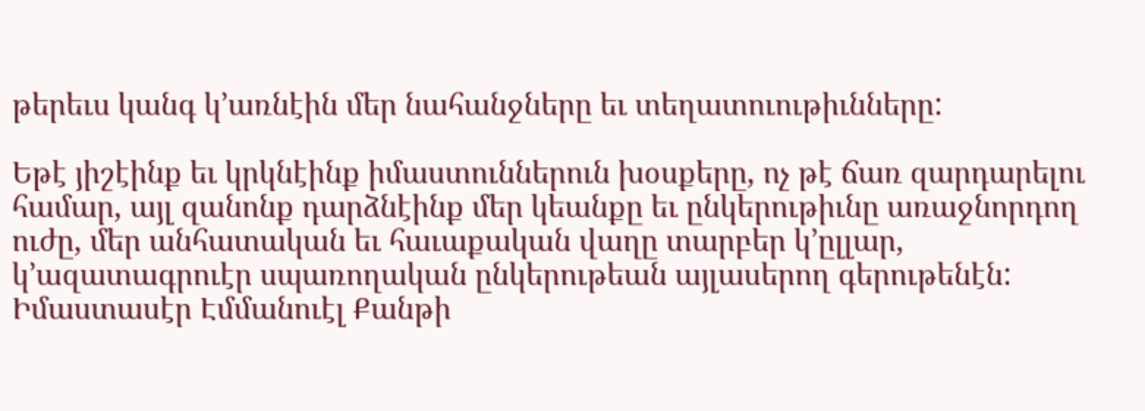թերեւս կանգ կ’առնէին մեր նահանջները եւ տեղատուութիւնները:

Եթէ յիշէինք եւ կրկնէինք իմաստուններուն խօսքերը, ոչ թէ ճառ զարդարելու համար, այլ զանոնք դարձնէինք մեր կեանքը եւ ընկերութիւնը առաջնորդող ուժը, մեր անհատական եւ հաւաքական վաղը տարբեր կ’ըլլար, կ’ազատագրուէր սպառողական ընկերութեան այլասերող գերութենէն: Իմաստասէր Էմմանուէլ Քանթի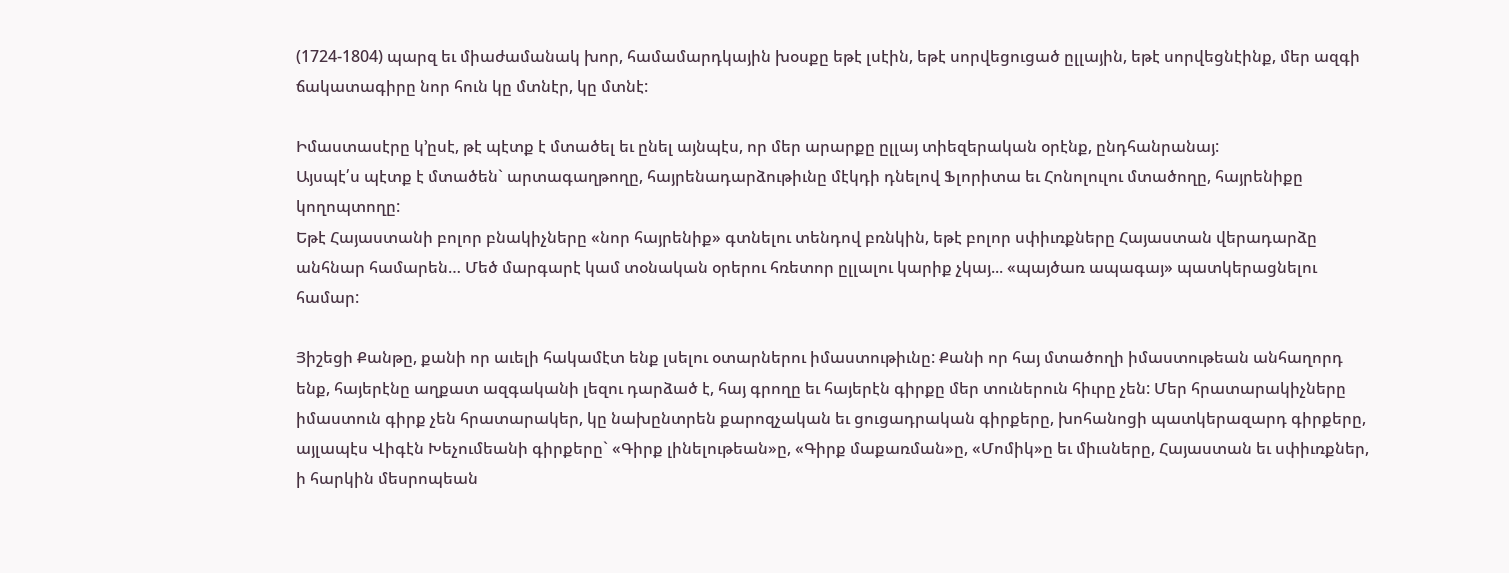(1724-1804) պարզ եւ միաժամանակ խոր, համամարդկային խօսքը եթէ լսէին, եթէ սորվեցուցած ըլլային, եթէ սորվեցնէինք, մեր ազգի ճակատագիրը նոր հուն կը մտնէր, կը մտնէ:

Իմաստասէրը կ’ըսէ, թէ պէտք է մտածել եւ ընել այնպէս, որ մեր արարքը ըլլայ տիեզերական օրէնք, ընդհանրանայ:
Այսպէ՛ս պէտք է մտածեն` արտագաղթողը, հայրենադարձութիւնը մէկդի դնելով Ֆլորիտա եւ Հոնոլուլու մտածողը, հայրենիքը կողոպտողը:
Եթէ Հայաստանի բոլոր բնակիչները «նոր հայրենիք» գտնելու տենդով բռնկին, եթէ բոլոր սփիւռքները Հայաստան վերադարձը անհնար համարեն… Մեծ մարգարէ կամ տօնական օրերու հռետոր ըլլալու կարիք չկայ... «պայծառ ապագայ» պատկերացնելու համար:

Յիշեցի Քանթը, քանի որ աւելի հակամէտ ենք լսելու օտարներու իմաստութիւնը: Քանի որ հայ մտածողի իմաստութեան անհաղորդ ենք, հայերէնը աղքատ ազգականի լեզու դարձած է, հայ գրողը եւ հայերէն գիրքը մեր տուներուն հիւրը չեն: Մեր հրատարակիչները իմաստուն գիրք չեն հրատարակեր, կը նախընտրեն քարոզչական եւ ցուցադրական գիրքերը, խոհանոցի պատկերազարդ գիրքերը, այլապէս Վիգէն Խեչումեանի գիրքերը` «Գիրք լինելութեան»ը, «Գիրք մաքառման»ը, «Մոմիկ»ը եւ միւսները, Հայաստան եւ սփիւռքներ, ի հարկին մեսրոպեան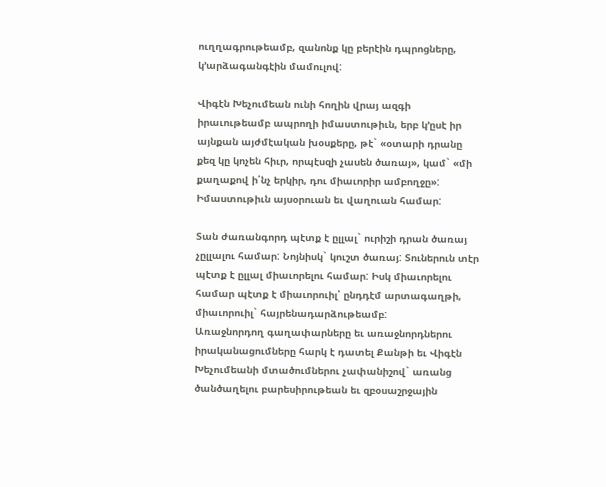ուղղագրութեամբ, զանոնք կը բերէին դպրոցները, կ’արձագանգէին մամուլով:

Վիգէն Խեչումեան ունի հողին վրայ ազգի իրաւութեամբ ապրողի իմաստութիւն, երբ կ’ըսէ իր այնքան այժմէական խօսքերը, թէ` «օտարի դրանը քեզ կը կոչեն հիւր, որպէսզի չասեն ծառայ», կամ` «մի քաղաքով ի՛նչ երկիր, դու միաւորիր ամբողջը»:
Իմաստութիւն այսօրուան եւ վաղուան համար:

Տան ժառանգորդ պէտք է ըլլալ` ուրիշի դրան ծառայ չըլլալու համար: Նոյնիսկ` կուշտ ծառայ: Տուներուն տէր պէտք է ըլլալ միաւորելու համար: Իսկ միաւորելու համար պէտք է միաւորուիլ՝ ընդդէմ արտագաղթի, միաւորուիլ` հայրենադարձութեամբ:
Առաջնորդող գաղափարները եւ առաջնորդներու իրականացումները հարկ է դատել Քանթի եւ Վիգէն Խեչումեանի մտածումներու չափանիշով` առանց ծանծաղելու բարեսիրութեան եւ զբօսաշրջային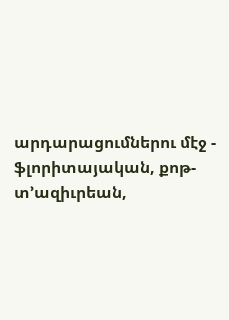արդարացումներու մէջ - ֆլորիտայական, քոթ-տ՚ազիւրեան,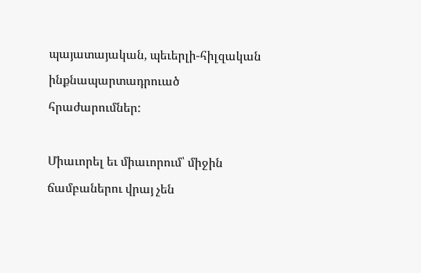պայատայական, պեւերլի-հիլզական ինքնապարտադրուած հրաժարումներ:

Միաւորել եւ միաւորում՝ միջին ճամբաներու վրայ չեն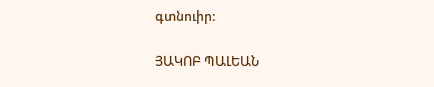գտնուիր:

ՅԱԿՈԲ ՊԱԼԵԱՆ